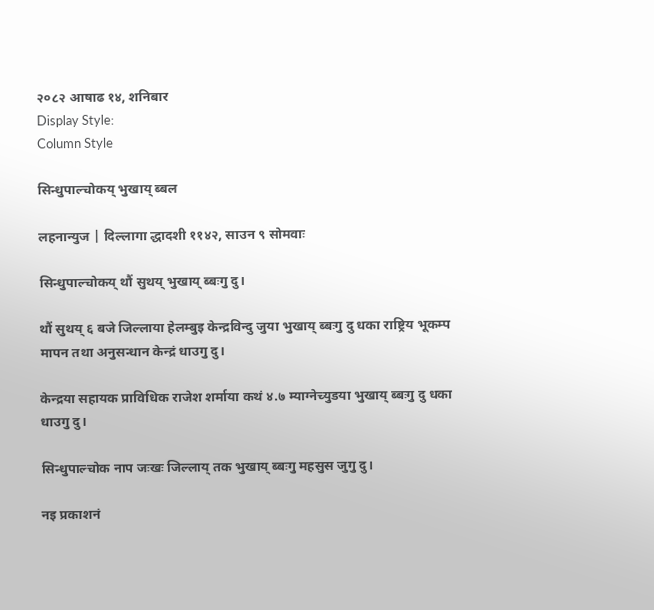२०८२ आषाढ १४, शनिबार
Display Style:
Column Style

सिन्धुपाल्चोकय् भुखाय् ब्बल

लहनान्युज | दिल्लागा द्धादशी ११४२, साउन ९ सोमवाः

सिन्धुपाल्चोकय् थौं सुथय् भुखाय् ब्बःगु दु।

थौं सुथय् ६ बजे जिल्लाया हेलम्बुइ केन्द्रविन्दु जुया भुखाय् ब्बःगु दु धका राष्ट्रिय भूकम्प मापन तथा अनुसन्धान केन्द्रं धाउगु दु।

केन्द्रया सहायक प्राविधिक राजेश शर्माया कथं ४.७ म्याग्नेच्युडया भुखाय् ब्बःगु दु धका धाउगु दु।

सिन्धुपाल्चोक नाप जःखः जिल्लाय् तक भुखाय् ब्बःगु महसुस जुगु दु।

नइ प्रकाशनं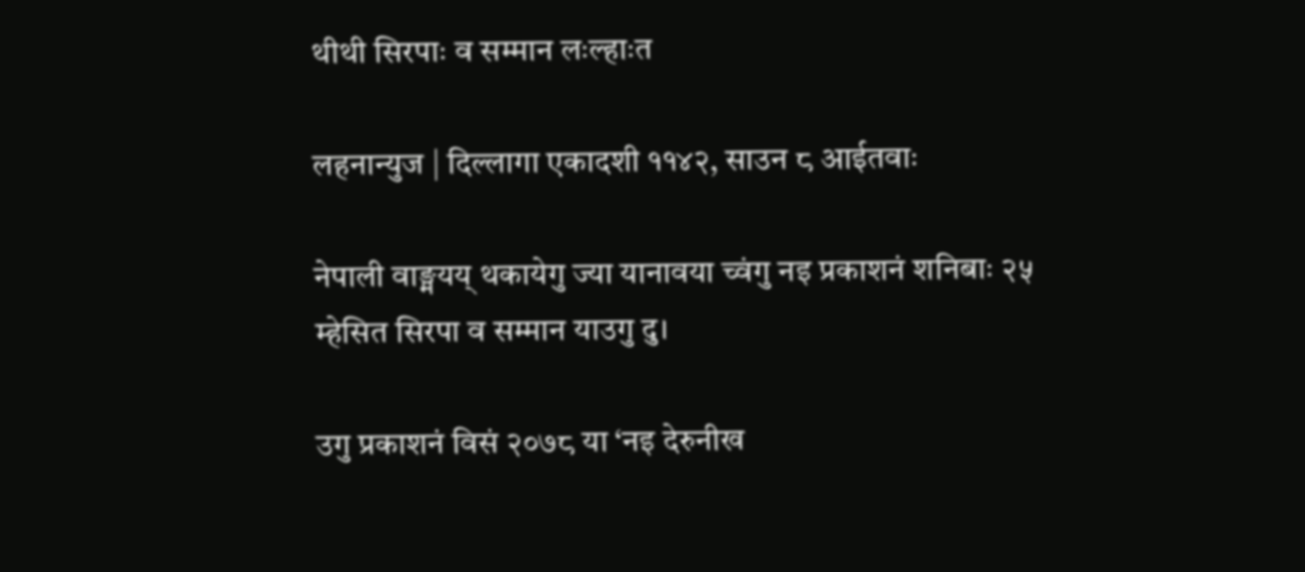थीथी सिरपाः व सम्मान लःल्हाःत

लहनान्युज | दिल्लागा एकादशी ११४२, साउन ८ आईतवाः

नेपाली वाङ्मयय् थकायेगु ज्या यानावया च्वंगु नइ प्रकाशनं शनिबाः २५ म्हेसित सिरपा व सम्मान याउगु दु।

उगु प्रकाशनं विसं २०७८ या ‘नइ देरुनीख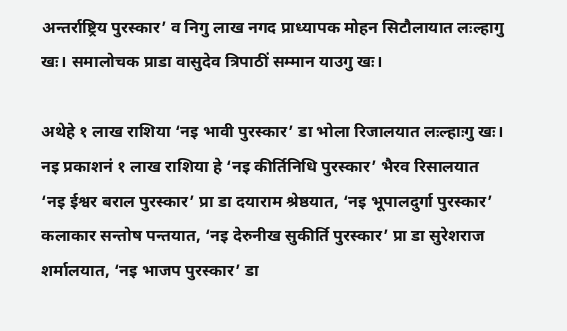अन्तर्राष्ट्रिय पुरस्कार’ व निगु लाख नगद प्राध्यापक मोहन सिटौलायात लःल्हागु खः। समालोचक प्राडा वासुदेव त्रिपाठीं सम्मान याउगु खः।

अथेहे १ लाख राशिया ‘नइ भावी पुरस्कार’ डा भोला रिजालयात लःल्हाःगु खः। नइ प्रकाशनं १ लाख राशिया हे ‘नइ कीर्तिनिधि पुरस्कार’ भैरव रिसालयात ‘नइ ईश्वर बराल पुरस्कार’ प्रा डा दयाराम श्रेष्ठयात, ‘नइ भूपालदुर्गा पुरस्कार’ कलाकार सन्तोष पन्तयात, ‘नइ देरुनीख सुकीर्ति पुरस्कार’ प्रा डा सुरेशराज शर्मालयात, ‘नइ भाजप पुरस्कार’ डा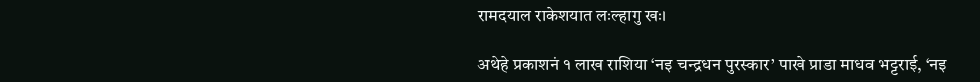रामदयाल राकेशयात लःल्हागु खः।

अथेहे प्रकाशनं १ लाख राशिया ‘नइ चन्द्रधन पुरस्कार’ पाखे प्राडा माधव भट्टराई, ‘नइ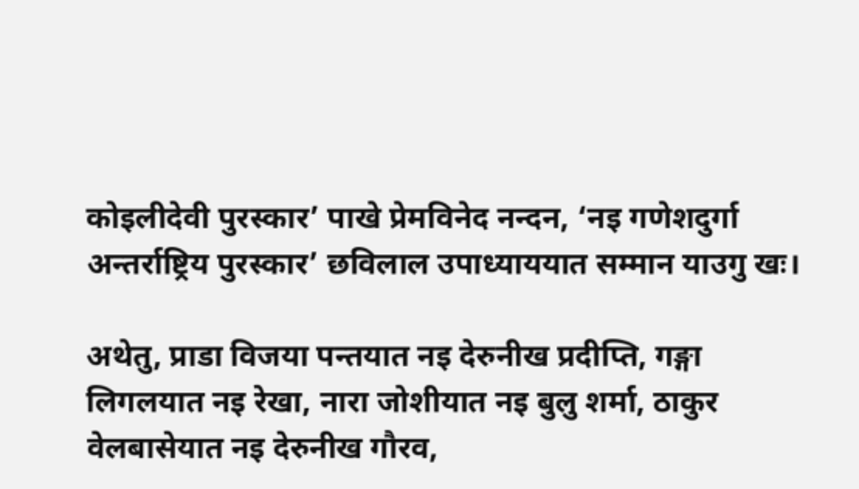कोइलीदेवी पुरस्कार’ पाखे प्रेमविनेद नन्दन, ‘नइ गणेशदुर्गा अन्तर्राष्ट्रिय पुरस्कार’ छविलाल उपाध्याययात सम्मान याउगु खः।

अथेतु, प्राडा विजया पन्तयात नइ देरुनीख प्रदीप्ति, गङ्गा लिगलयात नइ रेखा, नारा जोशीयात नइ बुलु शर्मा, ठाकुर वेलबासेयात नइ देरुनीख गौरव,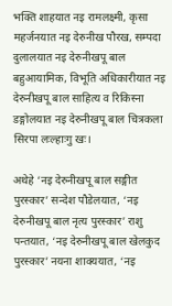भक्ति शाहयात नइ रामलक्ष्मी, कृसा महर्जनयात नइ देरुनीख पौरख, सम्पदा दुलालयात नइ देरुनीखपू बाल बहुआयामिक, विभूति अधिकारीयात नइ देरुनीखपू बाल साहित्य व रिकिस्ना डङ्गोलयात नइ देरुनीखपू बाल चित्रकला सिरपा लःल्हाःगु खः।

अथेहे ‘नइ देरुनीखपू बाल सङ्गीत पुरस्कार’ सन्देश पौडेलयात, ‘नइ देरुनीखपू बाल नृत्य पुरस्कार’ राशु पन्तयात, ‘नइ देरुनीखपू बाल खेलकुद पुरस्कार’ नयना शाक्ययात, ‘नइ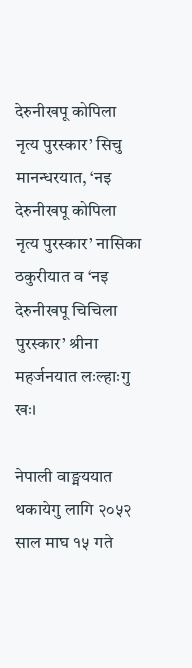देरुनीखपू कोपिला नृत्य पुरस्कार’ सिचु मानन्धरयात, ‘नइ देरुनीखपू कोपिला नृत्य पुरस्कार’ नासिका ठकुरीयात व ‘नइ देरुनीखपू चिचिला पुरस्कार’ श्रीना महर्जनयात लःल्हाःगु खः।

नेपाली वाङ्मययात थकायेगु लागि २०५२ साल माघ १५ गते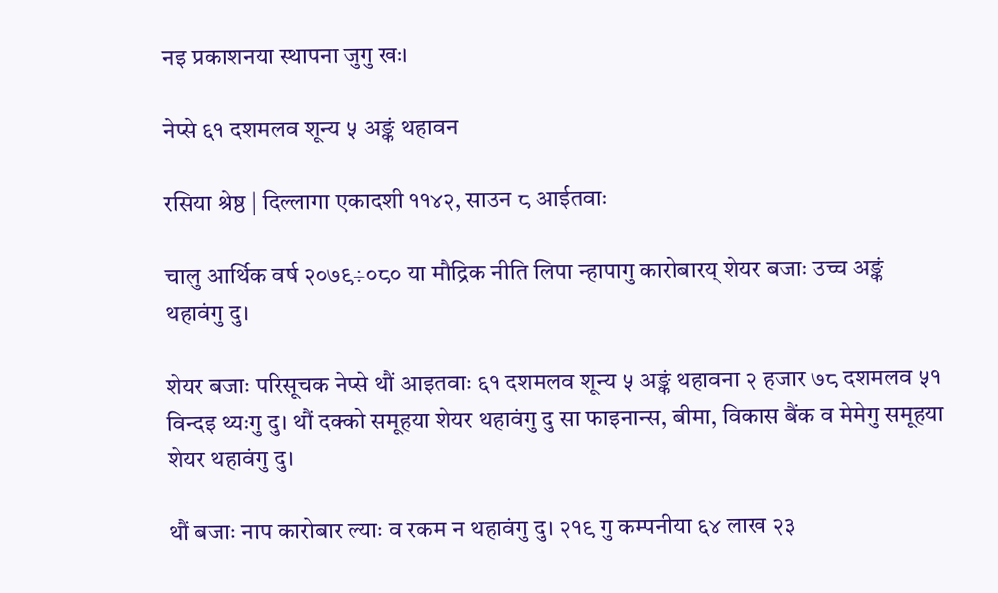नइ प्रकाशनया स्थापना जुगु खः।

नेप्से ६१ दशमलव शून्य ५ अङ्कं थहावन

रसिया श्रेष्ठ | दिल्लागा एकादशी ११४२, साउन ८ आईतवाः

चालु आर्थिक वर्ष २०७९÷०८० या मौद्रिक नीति लिपा न्हापागु कारोबारय् शेयर बजाः उच्च अङ्कं थहावंगु दु।

शेयर बजाः परिसूचक नेप्से थौं आइतवाः ६१ दशमलव शून्य ५ अङ्कं थहावना २ हजार ७८ दशमलव ५१ विन्दइ थ्यःगु दु। थौं दक्को समूहया शेयर थहावंगु दु सा फाइनान्स, बीमा, विकास बैंक व मेमेगु समूहया शेयर थहावंगु दु।

थौं बजाः नाप कारोबार ल्याः व रकम न थहावंगु दु। २१९ गु कम्पनीया ६४ लाख २३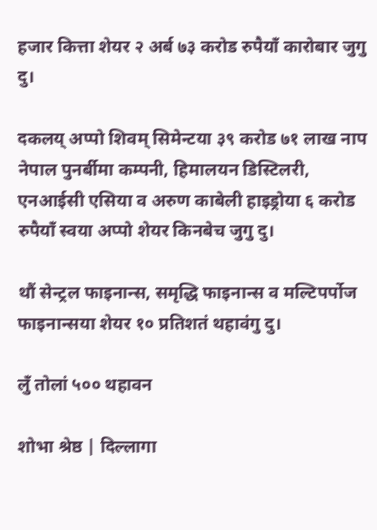हजार कित्ता शेयर २ अर्ब ७३ करोड रुपैयाँ कारोबार जुगु दु।

दकलय् अप्पो शिवम् सिमेन्टया ३९ करोड ७१ लाख नाप नेपाल पुनर्बीमा कम्पनी, हिमालयन डिस्टिलरी, एनआईसी एसिया व अरुण काबेली हाइड्रोया ६ करोड रुपैयाँ स्वया अप्पो शेयर किनबेच जुगु दु।

थौं सेन्ट्रल फाइनान्स, समृद्धि फाइनान्स व मल्टिपर्पोज फाइनान्सया शेयर १० प्रतिशतं थहावंगु दु।

लुँ तोलां ५०० थहावन

शोभा श्रेष्ठ | दिल्लागा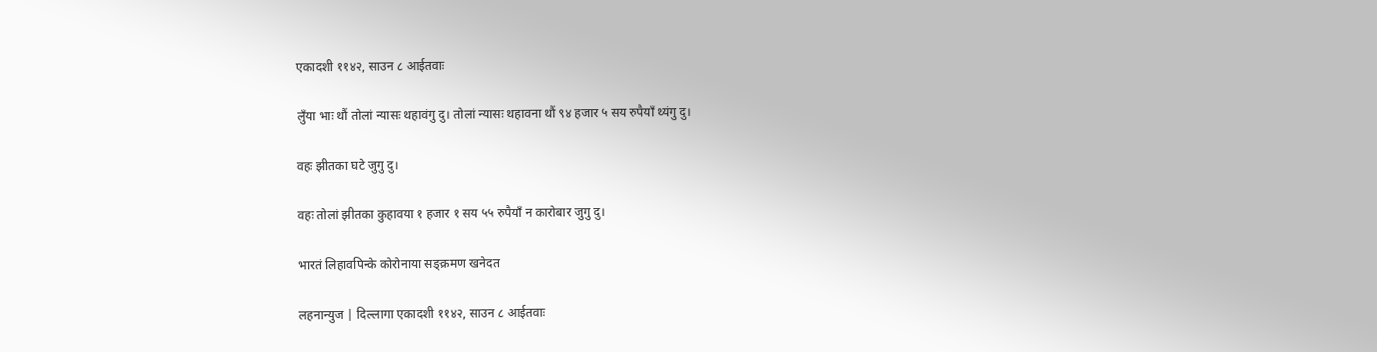एकादशी ११४२, साउन ८ आईतवाः

लुँया भाः थौं तोलां न्यासः थहावंगु दु। तोलां न्यासः थहावना थौं ९४ हजार ५ सय रुपैयाँ थ्यंगु दु।

वहः झीतका घटे जुगु दु।

वहः तोलां झीतका कुहावया १ हजार १ सय ५५ रुपैयाँ न कारोबार जुगु दु।

भारतं लिहावपिन्के कोरोनाया सङ्क्रमण खनेदत

लहनान्युज | दिल्लागा एकादशी ११४२, साउन ८ आईतवाः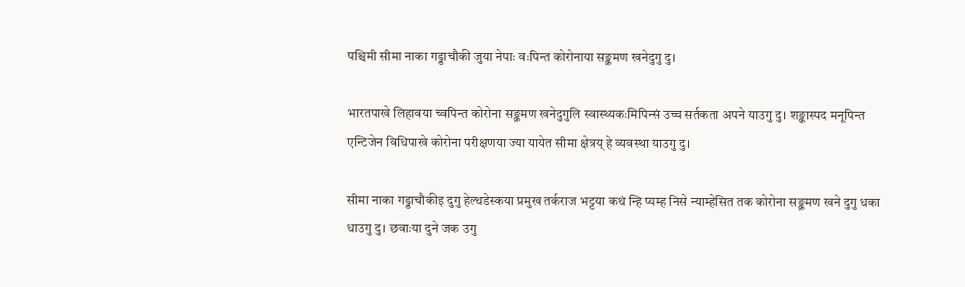पश्चिमी सीमा नाका गड्डाचौकी जुया नेपाः वःपिन्त कोरोनाया सङ्क्रमण खनेदुगु दु।

भारतपाखे लिहावया च्वपिन्त कोरोना सङ्क्रमण खनेदुगुलि स्वास्थ्यकःमिपिन्सं उच्च सर्तकता अपने याउगु दु। शङ्कास्पद मनूपिन्त एन्टिजेन विधिपाखे कोरोना परीक्षणया ज्या यायेत सीमा क्षेत्रय् हे व्यवस्था याउगु दु।

सीमा नाका गड्डाचौकीइ दुगु हेल्थडेस्कया प्रमुख तर्कराज भट्टया कथं न्हि प्यम्ह निसे न्याम्हेसित तक कोरोना सङ्क्रमण खने दुगु धका धाउगु दु। छवाःया दुने जक उगु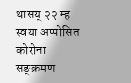थासय् २२ म्ह स्वया अप्पोसित कोरोना सङ्क्रमण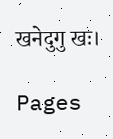खनेदुगु खः।

Pages